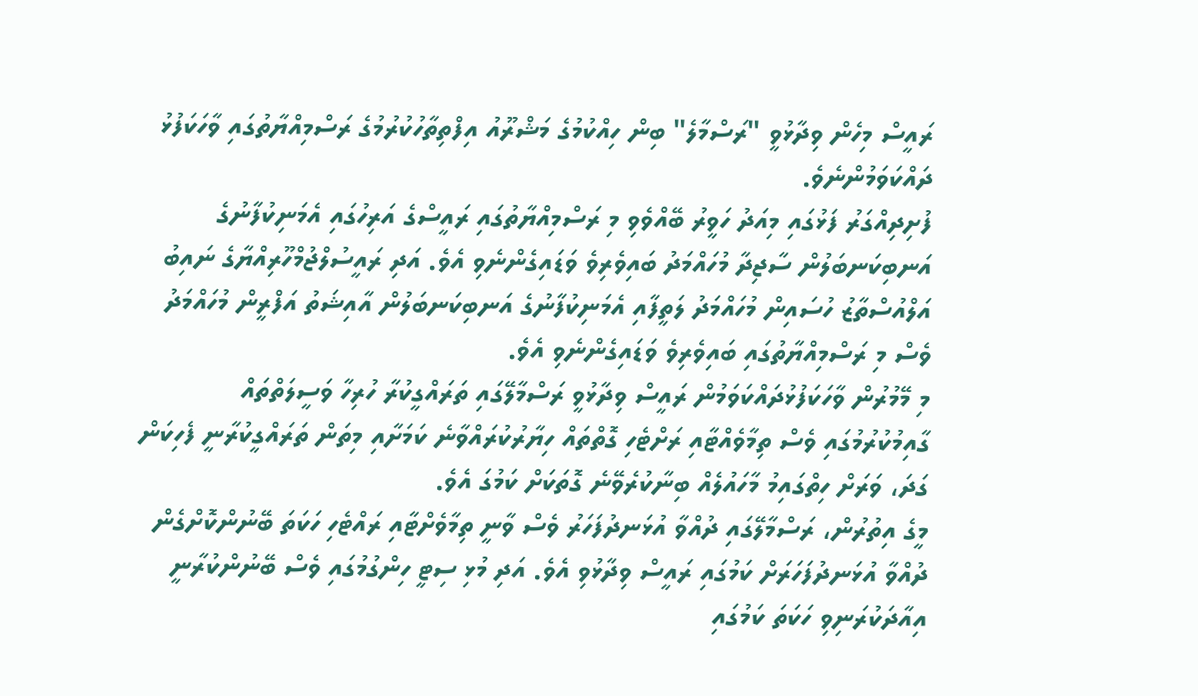ރައީސް މިހެން ވިދާޅުވީ "ރަސްމާލެ" ބިން ހިއްކުމުގެ މަޝްރޫއު އިފްތިތާހުކުރުމުގެ ރަސްމިއްޔާތުގައި ވާހަކަފުޅު ދައްކަވަމުންނެވެ.
ފުށިދިއްގަރު ފަޅުގައި މިއަދު ހަވީރު ބޭއްވެވި މި ރަސްމިއްޔާތުގައި ރައީސްގެ އަރިހުގައި އެމަނިކުފާނުގެ އަނބިކަނބަލުން ސާޖިދާ މުހައްމަދު ބައިވެރިވެ ވަޑައިގެންނެވި އެވެ. އަދި ރައީސުލްޖުމްހޫރިއްޔާގެ ނައިބު އަލްއުސްތާޒު ހުސައިން މުހައްމަދު ލަތީފާއި އެމަނިކުފާނުގެ އަނބިކަނބަލުން އާއިޝަތު އަފްރީން މުހައްމަދު ވެސް މި ރަސްމިއްޔާތުގައި ބައިވެރިވެ ވަޑައިގެންނެވި އެވެ.
މި މޭމުރުން ވާހަކަފުޅުދައްކަވަމުން ރައީސް ވިދާޅުވީ ރަސްމާލޭގައި ތަރައްގީކުރާ ހުރިހާ ވަސީލަތްތައް ގާއިމުކުރުމުގައި ވެސް ތިމާވެއްޓާއި ރަށްޓެހި ގޮތްތައް ހިޔާރުކުރައްވާނެ ކަމަށާއި މިތަން ތަރައްގީކުރާނީ ފެހިކަން ގަދަ، ވަރަށް ހިތްގައިމު މާހައުލެއް ބިނާކުރެވޭނެ ގޮތަކަށް ކަމުގަ އެވެ.
މީގެ އިތުރުން، ރަސްމާލޭގައި ދުއްވާ އުޅަނދުފަހަރު ވެސް ވާނީ ތިމާވެށްޓާއި ރައްޓެހި ހަކަތަ ބޭނުންކޮށްގެން ދުއްވާ އުޅަނދުފަހަރަށް ކަމުގައި ރައީސް ވިދާޅުވި އެވެ. އަދި މުޅި ސިޓީ ހިންގުމުގައި ވެސް ބޭނުންކުރާނީ އިއާދަކުރަނިވި ހަކަތަ ކަމުގައި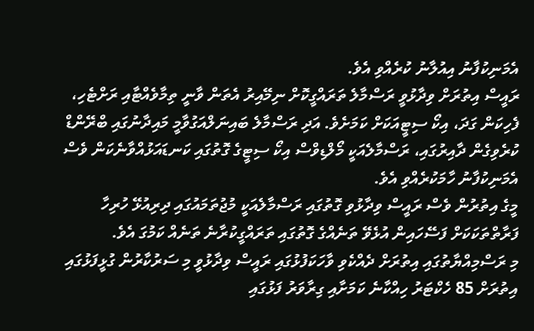އެމަނިކުފާނު އިއުލާނު ކުރެއްވި އެވެ.
ރައީސް އިތުރަށް ވިދާޅުވީ ރަސްމާލެ ތަރައްގީކޮށް ނިމޭއިރު އެތަން ވާނީ ތިމާވެއްޓާއި ރަށްޓެހި، ފެހިކަން ގަދަ، އިކޯ ސިޓީއަކަށް ކަމަށެވެ. އަދި ރަސްމާލެ ބައިނަލްއަގުވާމީ މައިދާނުގައި ބްރޭންޑް ކުރެވިގެން ދާއިރުގައި، ރަސްމާލެއަކީ މޯލްޑިވްސް އިކޯ ސިޓީގެ ގޮތުގައި ކަނޑައަޅުއްވާނެކަން ވެސް އެމަނިކުފާނު ހާމަކުރެއްވި އެވެ.
މީގެ އިތުރުން ވެސް ރައީސް ވިދާޅުވި ގޮތުގައި ރަސްމާލެއަކީ މުޖުތަމައުގައި ދިރިއުޅޭ ހުރިހާ ފަރާތްތަކަކަށް ފަސޭހައިން އުޅެވޭ ތަނެއްގެ ގޮތުގައި ތަރައްގީކުރާނެ ތަނެއް ކަމުގަ އެވެ.
މި ރަސްމިއްޔާތުގައި އިތުރަށް ދެއްކެވި ވާހަކަފުޅުގައި ރައީސް ވިދާޅުވީ މި ސަރުކާރުން ގުޅީފަޅުގައި އިތުރަށް 85 ހެކްޓަރު ހިއްކާނެ ކަމަށާއި ގިރާވަރު ފަޅުގައި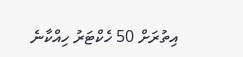އިތުރަށް 50 ހެކްޓަރު ހިއްކާނެ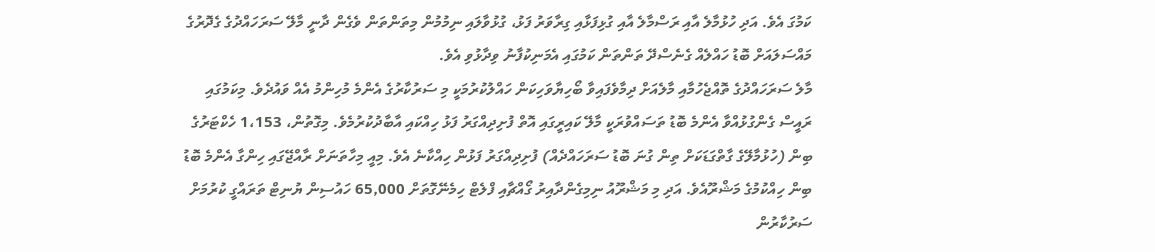ކަމުގަ އެވެ. އަދި ހުޅުމާލެ އާއި ރަސްމާލެ އާއި ގުޅިފަޅާއި ގިރާވަރު ފަޅު، ގުޅުވާލައި ނިމުމުން މިތަންތަން ވެގެން ދާނީ މާލޭ ސަރަހައްދުގެ ގެދޮރުގެ މައްސަލައަށް ބޮޑު ހައްލެއް ގެނެސްދޭ ތަންތަން ކަމުގައި އެމަނިކުފާނު ވިދާޅުވި އެވެ.
މާލެ ސަރަހައްދުގެ ތޮއްޖެހުމާއި މާލެއަށް ދިމާވެފައިވާ ބޯހިޔާވަހިކަން ހައްލުކުރުމަކީ މި ސަރުކާރުގެ އެންމެ މުހިންމު އެއް ވައުދެވެ. މިކަމުގައި ރައީސް ގެންގުޅުއްވާ އެންމެ ބޮޑު ތަސައްވުރަކީ މާލޭ ކައިރީގައި އޮތް ފުށިދިއްގަރު ފަޅު ހިއްކައި އާބާދުކުރުމެވެ. މިގޮތުން، 1،153 ހެކްޓަރުގެ ބިން (ހުޅުމާލޭގެ ގާތްގަޑަކަށް ތިން ގުނަ ބޮޑު ސަރަހައްދެއް) ފުށިދިއްގަރު ފަޅުން ހިއްކާނެ އެވެ. މިއީ މިހާތަނަށް ރާއްޖޭގައި ހިންގާ އެންމެ ބޮޑު ބިން ހިއްކުމުގެ މަޝްރޫއެވެ. އަދި މި މަޝްރޫއު ނިމިގެންދާއިރު ގޯއްޗާއި ފްލެޓް ހިމެނޭގޮތަށް 65,000 ހައުސިން ޔުނިޓް ތަރައްގީ ކުރުމަށް ސަރުކާރުން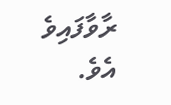ރާވާފައިވެ އެވެ.